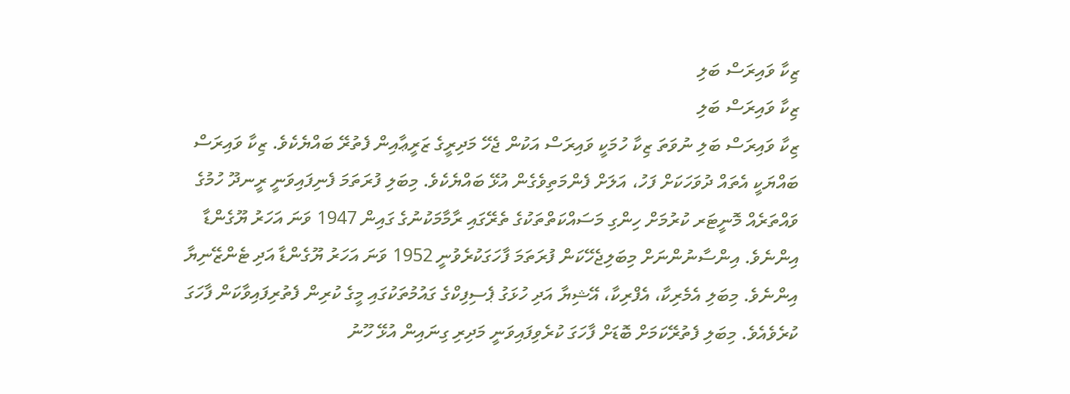ޒިކާ ވައިރަސް ބަލި
ޒިކާ ވައިރަސް ބަލި
ޒިކާ ވައިރަސް ބަލި ނުވަތަ ޒިކާ ހުމަކީ ވައިރަސް އަކުން ޖެހޭ މަދިރީގެ ޒަރީޢާއިން ފެތުރޭ ބައްޔެކެވެ. ޒިކާ ވައިރަސް ބައްޔަކީ އެތައް ދުވަހަކަށް ފަހު، އަލަށް ފެންމަތިވެގެން އުޅޭ ބައްޔެކެވެ. މިބަލި ފުރަތަމަ ފެނިފައިވަނީ ރީނދޫ ހުމުގެ ވައްތަރެއް މޮނީޓަރ ކުރުމަށް ހިންގި މަސައްކަތްތަކުގެ ތެރޭގައި ރާމާމަކުނުގެ ގައިން 1947 ވަނަ އަހަރު ޔޫގެންޑާ އިންނެވެ. އިންސާނުންނަށް މިބަލިޖެހޭކަން ފުރަތަމަ ފާހަގަކުރެވުނީ 1952 ވަނަ އަހަރު ޔޫގެންޑާ އަދި ޓެންޒޭނިޔާ އިންނެވެ. މިބަލި އެމެރިކާ، އެފްރިކާ، އޭޝިޔާ އަދި ހުޅަގު ޕެސިފިކްގެ ގައުމުތަކުގައި މީގެ ކުރިން ފެތުރިފައިވާކަން ފާހަގަ ކުރެވެއެވެ. މިބަލި ފެތުރޭކަމަށް ބޮޑަށް ފާހަގަ ކުރެވިފައިވަނީ މަދިރި ގިނައިން އުޅޭ ހޫނު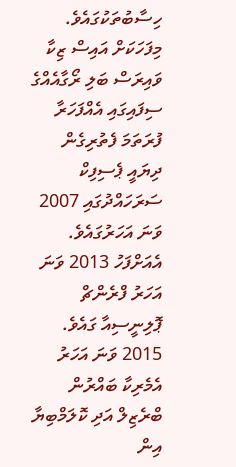ހިސާބުތަކުގައެވެ.
މިފަހަކަށް އައިސް ޒިކާ ވައިރަސް ބަލި ރޯގާއެއްގެ ސިފައިގައި އެއްފަހަރާ ފުރަތަމަ ފެތުރިގެން ދިޔައީ ޕެސިފިކް ސަރަހައްދުގައި 2007 ވަނަ އަހަރުގައެވެ. އެއަށްފަހު 2013 ވަނަ އަހަރު ފްރެންޗް ޕޮލިނީސިއާ ގައެވެ. 2015 ވަނަ އަހަރު އެމެރިކާ ބައްރުން ބްރެޒިލް އަދި ކޮލަމްބިޔާ އިން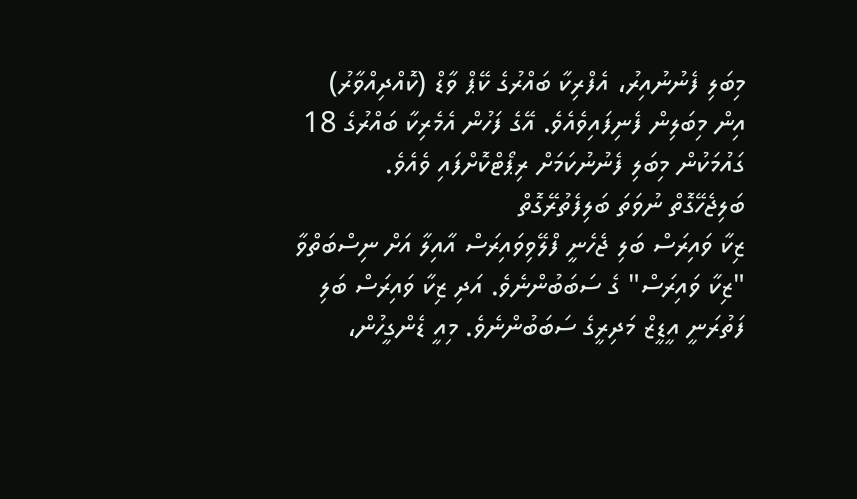މިބަލި ފެނުނުއިރު، އެފްރިކާ ބައްރުގެ ކޭޕް ވާޑް (ކޮއްދިއްވާރު) އިން މިބަލިން ފެނިފައިވެއެވެ. އޭގެ ފަހުން އެމެރިކާ ބައްރުގެ 18 ގައުމަކުން މިބަލި ފެނުނުކަމަށް ރިޕޯޓްކޮށްފައި ވެއެވެ.
ބަލިޖެހޭގޮތް ނުވަތަ ބަލިފެތުރޭގޮތް
ޒިކާ ވައިރަސް ބަލި ޖެހެނީ ފްލޭވިވައިރަސް އާއިލާ އަށް ނިސްބަތްވާ "ޒިކާ ވައިރަސް" ގެ ސަބަބުންނެވެ. އަދި ޒިކާ ވައިރަސް ބަލި ފަތުރަނީ އީޑީޒް މަދިރީގެ ސަބަބުންނެވެ. މިއީ ޑެންގީހުން،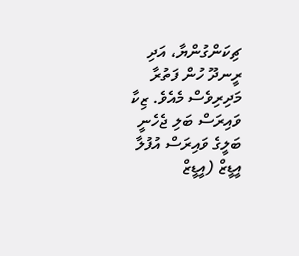ޗިކަންގުންޔާ، އަދި ރީނދޫ ހުން ފަތުރާ މަދިރިވެސް މެއެވެ. ޒިކާ ވައިރަސް ބަލި ޖެހެނީ ބަލީގެ ވައިރަސް އުފުލާ އީޑީޒް (އީޑީޒް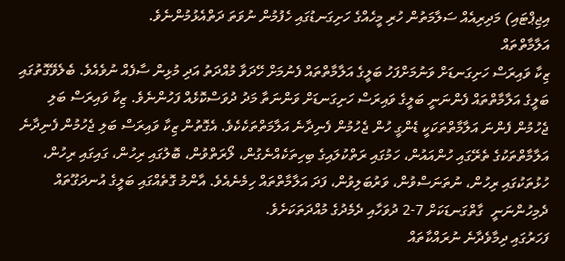އިޖިޕްޓައި) މަދިރިއެއް ސަލާމަތުން ހުރި މީހެއްގެ ހަށިގަނޑުގައި ހެފުމުން ނުވަތަ ދަތްއެޅުމުންނެވެ.
އަލާމާތްތައް
ޒިކާ ވައިރަސް ހަށިގަނޑަށް ވަނުމަށްފަހު ބަލީގެ އަލާމާތްތައް ފެނުމަށް ހޭދަވާ މުއްދަތު އަދި މުޅިން ސާފެއް ނުވެއެވެ. ބެލެވޭގޮތުގައި ބަލީގެ އަލާމާތްތައް ފެންނަނީ ބަލީގެ ވައިރަސް ހަށިގަނޑަށް ވަންނަތާ މަދު ދުވަސްކޮޅެއް ފަހުންނެވެ. ޒިކާ ވައިރަސް ބަލި ޖެހުމުން ފެންނަ އަލާމާތްތަކަކީ ޑެންގީ ހުން ޖެހުމުން ފެނިދާނެ އަލާމަތްތަކެކެވެ. އެގޮތުން ޒިކާ ވައިރަސް ބަލި ޖެހުމުން ފެނިދާނެ އަލާމާތްތަކުގެ ތެރޭގައި ހުންއައުން، ހަމުގައި ރަތްކުލައިގެ ބިހިތަކެއްނެގުން، ލޯރަތްވުން، ބޮލުގައި ރިހުން، ގައިގައި ރިހުން، ހުޅުތަކުގައި ރިހުން، ނުތަނަސްވުން، ވަރުބަލިވުން، ފަދަ އަލާމާތްތައް ހިމެނެއެވެ. އާންމު ގޮތެއްގައި ބަލީގެ އުނދަގޫތައް ދެމިހުންނަނީ  ގާތްގަނޑަކަށް 7-2 ދުވަހާއި ދެމެދުގެ މުއްދަތަކަށެވެ.
ފަހަރުގައި ދިމާވެދާނެ ނުރައްކާތައް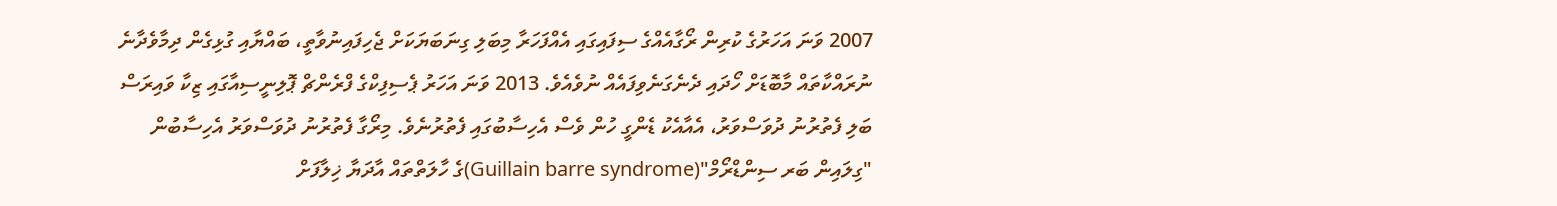2007 ވަނަ އަހަރުގެ ކުރިން ރޯގާއެއްގެ ސިފައިގައި އެއްފަހަރާ މިބަލި ގިނަބަޔަކަށް ޖެހިފައިނުވާތީ، ބައްޔާއި ގުޅިގެން ދިމާވެދާނެ ނުރައްކާތައް މާބޮޑަށް ހޯދައި ދެނެގަނެވިފައެއް ނުވެއެވެ. 2013 ވަނަ އަހަރު ޕެސިފިކްގެ ފްރެންޗް ޕޮލިނީސިއާގައި ޒިކާ ވައިރަސް ބަލި ފެތުރުނު ދުވަސްވަރު، އެއާއެކު ޑެންގީ ހުން ވެސް އެހިސާބުގައި ފެތުރުނެވެ. މިރޯގާ ފެތުރުނު ދުވަސްވަރު އެހިސާބުން "ގިލައިން ބަރ ސިންޑްރޯމް"(Guillain barre syndrome)ގެ ހާލަތްތައް އާދަޔާ ޚިލާފަށް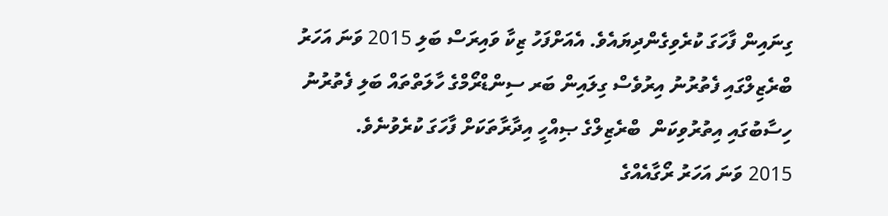ގިނައިން ފާހަގަ ކުރެވިގެންދިޔައެވެ. އެއަށްފަހު ޒިކާ ވައިރަސް ބަލި 2015 ވަނަ އަހަރު ބްރެޒިލްގައި ފެތުރުނު އިރުވެސް ގިލައިން ބަރ ސިންޑްރޯމްގެ ހާލަތްތައް ބަލި ފެތުރުނު ހިސާބުގައި އިތުރުވިކަން  ބްރެޒިލްގެ ޞިއްހީ އިދާރާތަކަށް ފާހަގަ ކުރެވުނެވެ.
2015 ވަނަ އަހަރު ރޯގާއެއްގެ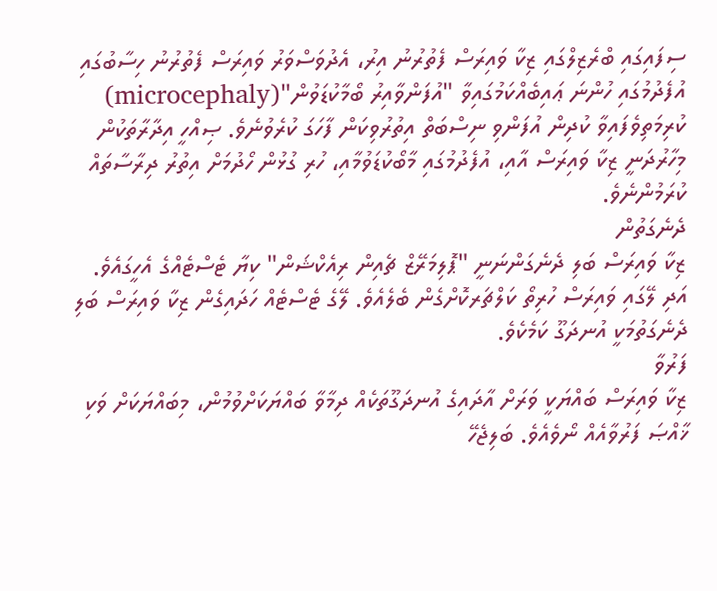ސިފައިގައި ބްރެޒިލްގައި ޒިކާ ވައިރަސް ފެތުރުނު އިރު، އެދުވަސްވަރު ވައިރަސް ފެތުރުނު ހިސާބުގައި އުފެދުމުގައި ހުންނަ ޢައިބެއްކަމުގައިވާ "އުފަންވާއިރު ބޯމާކުޑަވުން"(microcephaly) ކުރިމަތިވެފައިވާ ކުދިން އުފަންވި ނިސްބަތް އިތުރުވިކަން ފާހަގަ ކުރެވުނެވެ. ޞިއްހީ އިދާރާތަކުން މިހާރުދަނީ ޒިކާ ވައިރަސް އާއި، އުފެދުމުގައި މާބޯކުޑަވުމާއި، ހުރި ގުޅުން ހޯދުމަށް އިތުރު ދިރާސާތައް ކުރަމުންނެވެ.
ދެނެގަތުން
ޒިކާ ވައިރަސް ބަލި ދެނެގަންނަނީ "ޕޮލިމަރޭޒް ޗެއިން ރިއެކްޝަން" ކިޔާ ޓެސްޓެއްގެ އެހީގައެވެ. އަދި ލޭގައި ވައިރަސް ހުރިތޯ ކަލްޗަރކޮށްގެން ބެލެއެވެ. ލޭގެ ޓެސްޓެއް ހަދައިގެން ޒިކާ ވައިރަސް ބަލި ދެނެގަތުމަކީ އުނދަގޫ ކަމެކެވެ.
ފަރުވާ
ޒިކާ ވައިރަސް ބައްޔަކީ ވަރަށް އާދައިގެ އުނދަގޫތަކެއް ދިމާވާ ބައްޔަކަށްވުމުން، މިބައްޔަކަށް ވަކި ޚާއްޞަ ފަރުވާއެއް ނޯވެއެވެ. ބަލިޖެހޭ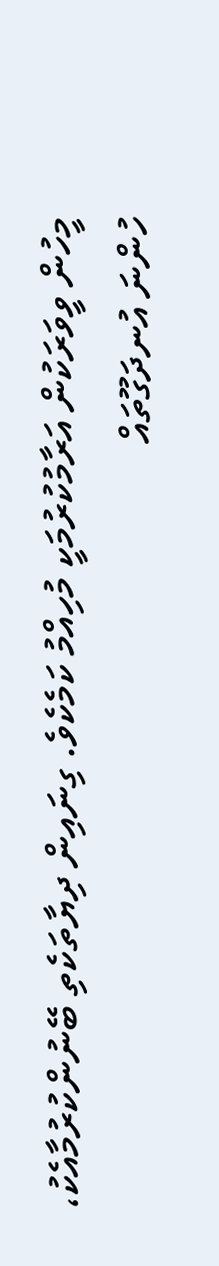މީހުން ވީވަރަކުން އަރާމުކުރުމަކީ މުހިއްމު ކަމެކެވެ. ގިނައިން ދިޔާތަކެތި ބޭނުންކުރުމާއެކު، ހުންނަ އުނދަގޫތައް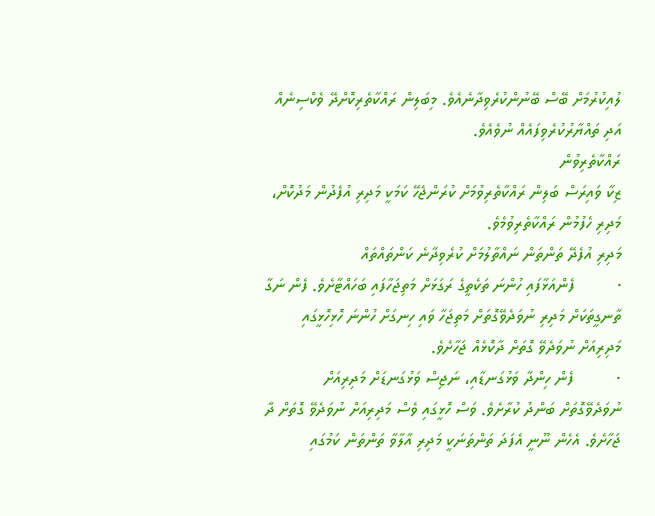ލުއިކުރުމަށް ބޭސް ބޭނުންކުރެވިދާނެއެވެ. މިބަލިން ރައްކާތެރިކޮށްދޭ ވެކްސިނެއް  އަދި ތައްޔާރުކުރެވިފައެއް ނުވެއެވެ.
ރައްކާތެރިވުން
ޒިކާ ވައިރަސް ބަލިން ރައްކާތެރިވުމަށް ކުރަންޖެހޭ ކަމަކީ މަދިރި އުފެދުން މަދުކޮށް، މަދިރި ހެފުމުން ރައްކާތެރިވުމެވެ.
މަދިރި އުފެދޭ ތަންތަން ނައްތާލުމަށް ކުރެވިދާނެ ކަންތައްތައް
·         ފެންއަޅާފައި ހުންނަ ތަކެތީގެ ރަގަޅަށް މަތިޖަހާފައި ބަހައްޓާށެވެ. ފެން ނަގާ ތާނގީތަކަށް މަދިރި ނުވަދެވޭގޮތަށް މަތިޖަހާ ވައި ހިނގަށް ހުންނަ ހޮޅިހޮޅީގައި މަދިރިއަށް ނުވަދެވޭ ގޮތަށް ދާކޮޅެއް ޖަހާށެވެ.
·         ފެން ހިންދާ ވަޅުގަނޑާއި، ނަޖިސް ވަޅުގަނޑަށް މަދިރިއަށް ނުވަދެވޭގޮތަށް ބަންދު ކުރާށެވެ. ވަސް ހޮޅީގައި ވެސް މަދިރިއަށް ނުވަދެވޭ ގޮތަށް ދާ ޖަހާށެވެ. އެހެން ނޫނީ އެފަދަ ތަންތަނަކީ މަދިރި އާލާވާ ތަންތަން ކަމުގައި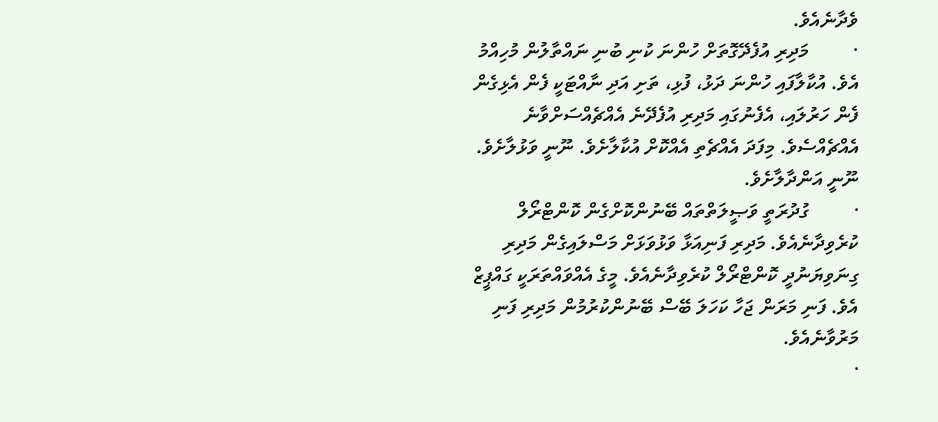ވެދާނެއެވެ.
·         މަދިރި އުފެދޭގޮތަށް ހުންނަ ކުނި ބުނި ނައްތާލުން މުހިއްމު އެވެ. އުކާލާފައި ހުންނަ ދަޅު، ފުޅި، ތަށި އަދި ނާއްޓަކީ ފެން އެޅިގެން ފެން ހަރުލައި، އެފެނުގައި މަދިރި އުފެދޭނެ އެއްޗެއްސަށްވާނެ އެއްޗެއްސެވެ. މިފަދަ އެއްޗެތި އެއްކޮށް އުކާލާށެވެ. ނޫނީ ވަޅުލާށެވެ. ނޫނީ އަންދާލާށެވެ.
·         ގުދުރަތީ ވަޞީލަތްތައް ބޭނުންކޮށްގެން ކޮންޓްރޯލް ކުރެވިދާނެއެވެ. މަދިރި ފަނިއަޅާ ވަޅުވަޅަށް މަސްލައިގެން މަދިރި ގިނަވިޔަނުދީ ކޮންޓްރޯލް ކުރެވިދާނެއެވެ. މީގެ އެއްވައްތަރަކީ ގައްޕީޒް އެވެ. ފަނި މަރަން ޖަހާ ކަހަލަ ބޭސް ބޭނުންކުރުމުން މަދިރި ފަނި މަރުވާނެއެވެ.
·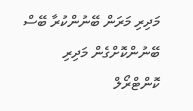މަދިރި މަރަން ބޭނުންކުރާ ބޭސް ބޭނުންކޮށްގެން މަދިރި ކޮންޓްރޯލް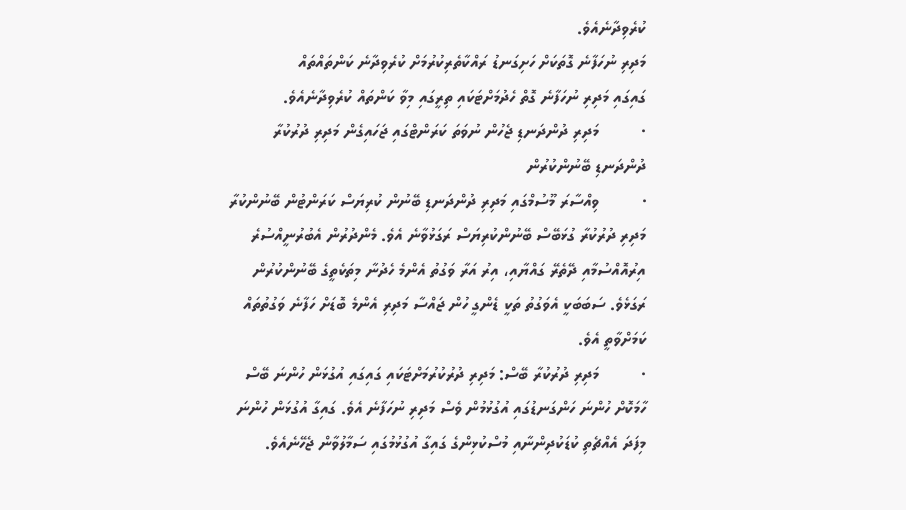ކުރެވިދާނެއެވެ.
މަދިރި ނުހަފާނެ ގޮތަކަށް ހަށިގަނޑު ރައްކާތެރިކުރުމަށް ކުރެވިދާނެ ކަންތައްތައް
ގައިގައި މަދިރި ނުހަފާނެ ގޮތް ހެދުމަށްޓަކައި ތިރީގައި މިވާ ކަންތައް ކުރެވިދާނެއެވެ.
·         މަދިރި ދުންދަނޑި ޖެހުން ނުވަތަ ކަރަންޓްގައި ޖަހައިގެން މަދިރި ދުރުކުރާ ދުންދަނޑި ބޭނުންކުރުން
·         ވިއްސާރަ މޫސުމްގައި މަދިރި ދުންދަނޑި ބޭނުން ކުރިޔަސް ކަރަންޓުން ބޭނުންކުރާ މަދިރި ދުރުކުރާ ގުޅަބޭސް ބޭނުންކުރިޔަސް ރަގަޅުވާނެ އެވެ. މެންދުރުން އެބުރުނީއްސުރެ އިރުއޮއްސުމާއި ދޭތެރޭ ގައްޔާއި، އިރު އަރާ ވަގުތު އެންމެ ހެދުނާ މިތަކެތީގެ ބޭނުންކުރުން ރަގަޅެވެ. ސަބަބަކީ އެވަގުތު ތަކީ ޑެންގީ ހުން ޖައްސާ މަދިރި އެންމެ ބޮޑަށް ހަފާނެ ވަގުތުތައް ކަމަށްވާތީ އެވެ.
·         މަދިރި ދުރުކުރާ ބޭސް: މަދިރި ދުރުކުރުމަށްޓަކައި ގައިގައި އުގުޅަން ހުންނަ ބޭސް ހާމަކޮށް ހުންނަ ހަންގަނޑުގައި އުގުޅުމުން ވެސް މަދިރި ނުހަފާނެ އެވެ. ގައިގާ އުގުޅަން ހުންނަ މިފަދަ އެއްޗެތި ކުޑަކުދިންނާއި މުސްކުޅިންގެ ގައިގާ އުގުޅުމުގައި ސަމާލުވާން ޖެހޭނެއެވެ.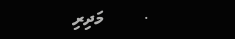·         މަދިރި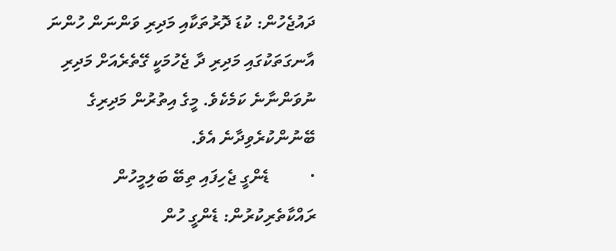ދައުޖެހުން: ކުޑަ ދޮރުތަކާއި މަދިރި ވަންނަން ހުންނަ އާނގަތަކުގައި މަދިރި ދާ ޖެހުމަކީ ގޭތެރެއަށް މަދިރި ނުވަންނާނެ ކަމެކެވެ. މީގެ އިތުރުން މަދިރިގެ ބޭނުންކުރެވިދާނެ އެވެ.
·         ޑެންގީ ޖެހިފައި ތިބޭ ބަލިމީހުން ރައްކާތެރިކުރުން: ޑެންގީ ހުން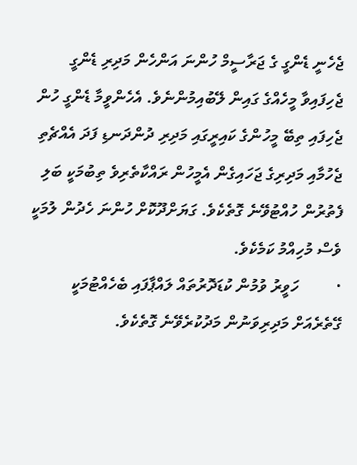ޖެހެނީ ޑެންގީ ގެ ޖަރާސީމް ހުންނަ އަންހެން މަދިރި ޑެންގީ ޖެހިފައިވާ މީހެއްގެ ގައިން ލޭބުއިމުންނެވެ. އެހެންވީމާ ޑެންގީ ހުން ޖެހިފައި ތިބޭ މީހުންގެ ކައިރީގައި މަދިރި ދުންދަނޑި ފަދަ އެއްޗެތި ޖެހުމާއި މަދިރިގެ ޖަހައިގެން އެމީހުން ރައްކާތެރިވެ ތިބުމަކީ ބަލި ފެތުރުން ހުއްޓުވޭނެ ގޮތެކެވެ. ގަޔަށްދޫކޮށް ހުންނަ ހެދުން ލުމަކީ ވެސް މުހިއްމު ކަމެކެވެ.
·         ހަވީރު ވުމުން ކުޑަދޮރުތައް ލައްޕާފައި ބެހެއްޓުމަކީ ގޭތެރެއަށް މަދިރިވަނުން މަދުކުރެވޭނެ ގޮތެކެވެ.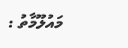މައުލޫމާތު :